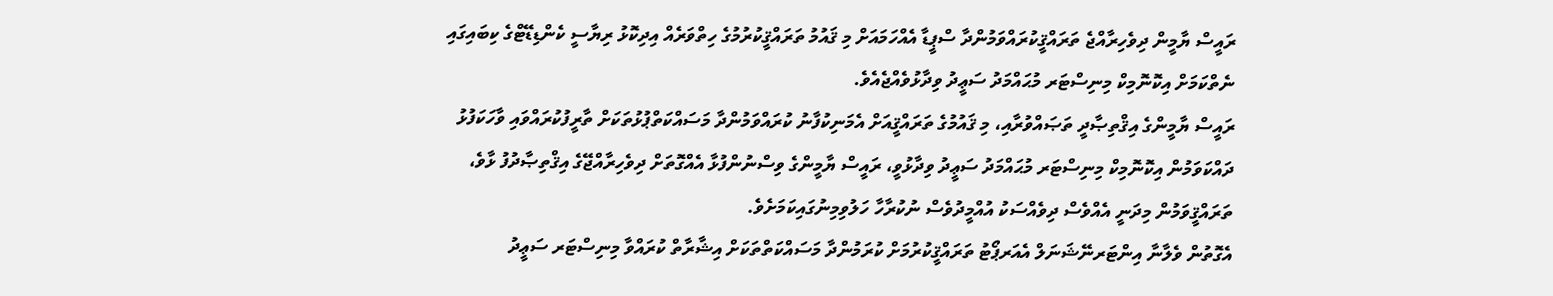ރައީސް ޔާމީން ދިވެހިރާއްޖެ ތަރައްޤީކުރައްވަމުންދާ ސްޕީޑާ އެއްހަމައަށް މި ޤައުމު ތަރައްޤީކުރުމުގެ ހިތްވަރެއް އިދިކޮޅު ރިޔާސީ ކެންޑިޑޭޓްގެ ކިބައިގައި ނެތްކަމަށް އިކޮނޮމިކް މިނިސްޓަރ މުޙައްމަދު ސަޢީދު ވިދާޅުވެއްޖެއެވެ.
ރައީސް ޔާމީންގެ އިޤްތިޞާދީ ތަޞައްވުރާއި، މި ޤައުމުގެ ތަރައްޤީއަށް އެމަނިކުފާނު ކުރައްވަމުންދާ މަސައްކަތްޕުޅުތަކަށް ތާރީފުކުރައްވައި ވާހަކަފުޅު ދައްކަވަމުން އިކޮނޮމިކް މިނިސްޓަރ މުޙައްމަދު ސަޢީދު ވިދާޅުވީ، ރައީސް ޔާމީންގެ ވިސްނުންފުޅާ އެއްގޮތަށް ދިވެހިރާއްޖޭގެ އިޤްތިޞާދުފު ޅާވެ، ތަރައްޤީވަމުން މިދަނީ އެއްވެސް ދިވެއްސަކު އުއްމީދުވެސް ނުކުރާހާ ހަލުވިމިނުގައިކަމަށެވެ.
އެގޮތުން ވެލާނާ އިންޓަރނޭޝަނަލް އެއަރޕޯޓު ތަރައްޤީކުރުމަށް ކުރަމުންދާ މަސައްކަތްތަކަށް އިޝާރާތް ކުރައްވާ މިނިސްޓަރ ސަޢީދު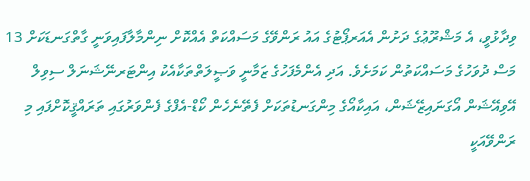ވިދާޅުވީ، އެ މަޝްރޫޢުގެ ދަށުން އެއަރޕޯޓުގެ އައު ރަންވޭގެ މަސައްކަތް އެއްކޮށް ނިންމާލާފައިވަނީ ގާތްގަނޑަކަށް 13 މަސް ދުވަހުގެ މަސައްކަތުން ކަމަށެވެ. އަދި އެންމެފަހުގެ ޒަމާނީ ވަޞީލަތްތަކާއެކު އިންޓަރނޭޝަނަލް ސިވިލް އޭވިއޭޝަން އޯގަނައިޒޭޝަން، އައިކާއޯގެ މިންގަނޑުތަކަށް ފެތޭނެހެން ކޯޑް-އެފްގެ ފެންވަރުގައި ތަރައްޤީކޮށްފައި މި ރަންވޭއަކީ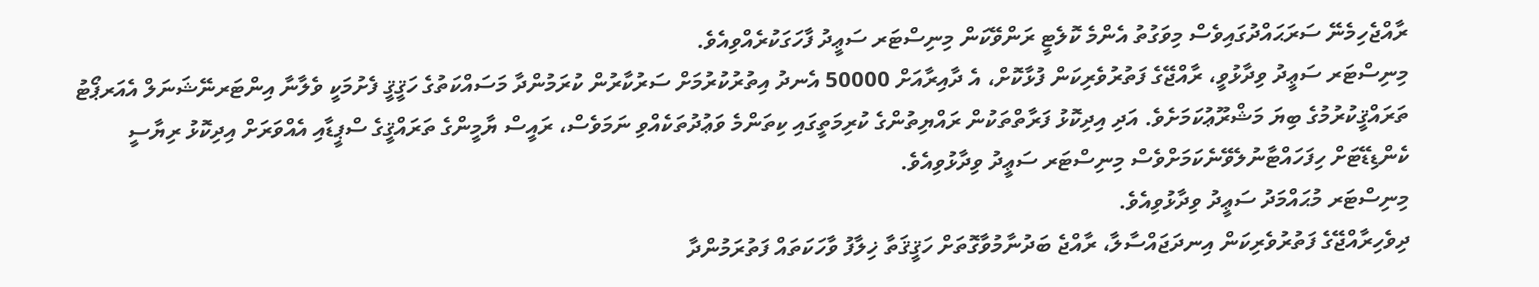ރާއްޖެހިމެނޭ ސަރަޙައްދުގައިވެސް މިވަގުތު އެންމެ ކޮލެޓީ ރަންވޭކަން މިނިސްޓަރ ސަޢީދު ފާހަގަކުރެއްވިއެވެ.
މިނިސްޓަރ ސަޢީދު ވިދާޅުވީ، ރާއްޖޭގެ ފަތުރުވެރިކަން ފުޅާކޮށް، އެ ދާއިރާއަށް 50000 އެނދު އިތުރުކުރުމަށް ސަރުކާރުން ކުރަމުންދާ މަސައްކަތުގެ ހަޤީޤީ ފެށުމަކީ ވެލާނާ އިންޓަރނޭޝަނަލް އެއަރޕޯޓު ތަރައްޤީކުރުމުގެ ބިޔަ މަޝްރޫޢުކަމަށެވެ. އަދި އިދިކޮޅު ފަރާތްތަކުން ރައްޔިތުންގެ ކުރިމަތީގައި ކިތަންމެ ވަޢުދުތަކެއްވި ނަމަވެސް، ރައީސް ޔާމީންގެ ތަރައްޤީގެ ސްޕީޑާއި އެއްވަރަށް އިދިކޮޅު ރިޔާސީ ކެންޑިޑޭޓަށް ހިފަހައްޓާނުލެވޭނެކަމަށްވެސް މިނިސްޓަރ ސަޢީދު ވިދާޅުވިއެވެ.
މިނިސްޓަރ މުޙައްމަދު ސަޢީދު ވިދާޅުވިއެވެ.
ދިވެހިރާއްޖޭގެ ފަތުރުވެރިކަން އިނދަޖައްސާލާ، ރާއްޖެ ބަދުނާމުވާގޮތަށް ހަޤީޤަތާ ޚިލާފު ވާހަކަތައް ފަތުރަމުންދާ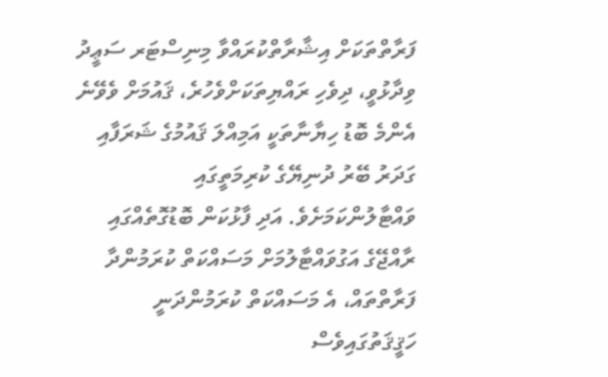ފަރާތްތަކަށް އިޝާރާތްކުރައްވާ މިނިސްޓަރ ސަޢީދު ވިދާޅުވީ، ދިވެހި ރައްޔިތަކަށްވެހުރެ، ޤައުމަށް ވެވޭނެ އެންމެ ބޮޑު ހިޔާނާތަކީ އަމިއްލަ ޤައުމުގެ ޝަރަފާއި ގަދަރު ބޭރު ދުނިޔޭގެ ކުރިމަތީގައި ވައްޓާލުންކަމަށެވެ. އަދި ފާޅުކަން ބޮޑުގޮތެއްގައި ރާއްޖޭގެ އަގުވައްޓާލުމަށް މަސައްކަތް ކުރަމުންދާ ފަރާތްތައް، އެ މަސައްކަތް ކުރަމުންދަނީ ހަޤީޤަތުގައިވެސް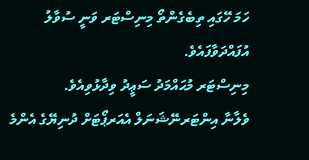ހަމަ ހޭގައި ތިބެގެންތޯ މިނިސްޓަރ ވަނީ ސުވާލު އުފައްދަވާފައެވެ.
މިނިސްޓަރ މުޙައްމަދު ސަޢީދު ވިދާޅުވިއެވެ.
ވެލާނާ އިންޓަރނޭޝަނަލް އެއަރޕޯޓަށް ދުނިޔޭގެ އެންމެ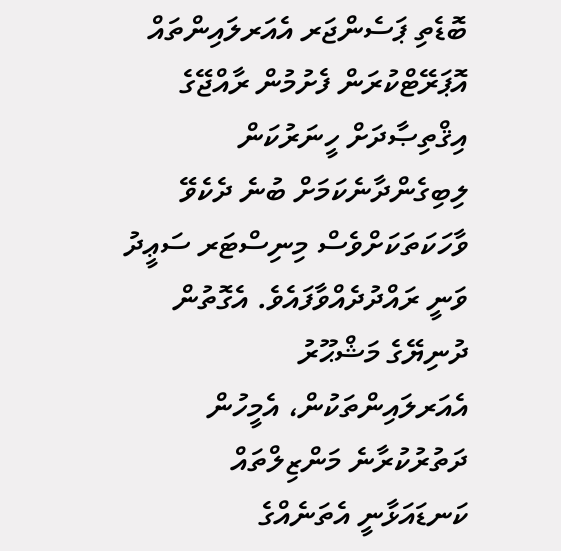ބޮޑެތި ޕަސެންޖަރ އެއަރލައިންތައް އޮޕަރޭޓްކުރަން ފެށުމުން ރާއްޖޭގެ އިޤްތިޞާދަށް ހީނަރުކަން ލިބިގެންދާނެކަމަށް ބުނެ ދެކެވޭ ވާހަކަތަކަށްވެސް މިނިސްޓަރ ސަޢީދު ވަނީ ރައްދުދެއްވާފައެވެ. އެގޮތުން ދުނިޔޭގެ މަޝްޙޫރު އެއަރލައިންތަކުން، އެމީހުން ދަތުރުކުރާނެ މަންޒިލްތައް ކަނޑައަޅާނީ އެތަނެއްގެ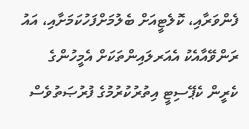ފެންވަރާއި، ކޮލެޓީއަށް ބެލުމަށްފަހުކަމަށާއި، އައު ރަންވޭއާއެކު އެއަރލައިންތަކަށް އެމީހުންގެ ކެރީން ކެޕޭސިޓީ އިތުރުކުރުމުގެ ފުރުޞަތުވެސް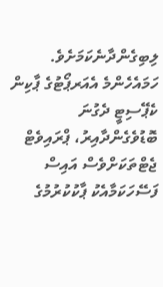ލިބިގެންދާނެކަމަށެވެ.
ހަމައެހެންމެ އެއަރޕޯޓުގެ ޕާކިން ކެޕޭސިޓީ ދެގުނަ ބޮޑުވެގެންދާއިރު، ޕްރައިވެޓް ޖެޓްތަކަށްވެސް އައިސް ފަސޭހަކަމާއެކު ޕާކުކުރުމުގެ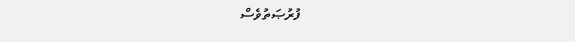ފުރުޞަތުވެސް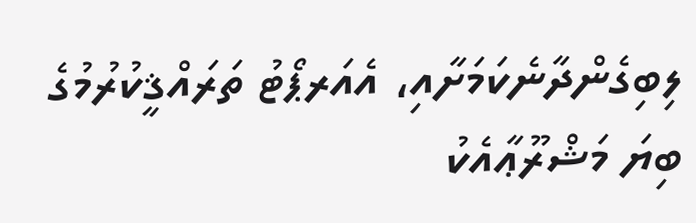ލިބިގެންދާނެކަމަށާއި، އެއަރޕޯޓު ތަރައްޤީކުރުމުގެ ބިޔަ މަޝްރޫޢާއެކު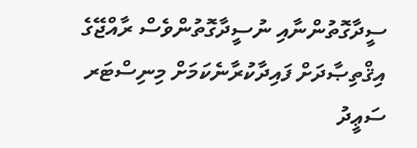ސީދާގޮތުންނާއި ނުސީދާގޮތުންވެސް ރާއްޖޭގެ އިޤްތިޞާދަށް ފައިދާކުރާނެކަމަށް މިނިސްޓަރ ސަޢީދު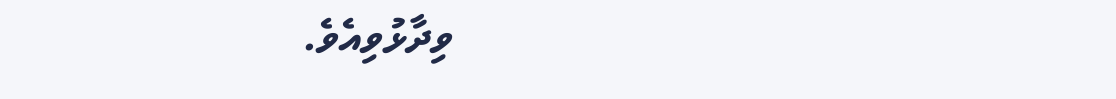ވިދާޅުވިއެވެ.